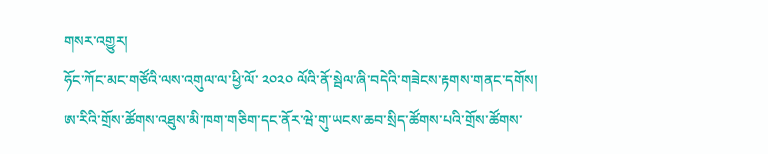གསར་འགྱུར།
ཧོང་ཀོང་མང་གཙོའི་ལས་འགུལ་ལ་ཕྱི་ལོ་ ༢༠༢༠ ལོའི་ནོ་སྦེལ་ཞི་བདེའི་གཟེངས་རྟགས་གནང་དགོས།
ཨ་རིའི་གྲོས་ཚོགས་འཐུས་མི་ཁག་གཅིག་དང་ནོར་ཝེ་གུ་ཡངས་ཆབ་སྲིད་ཚོགས་པའི་གྲོས་ཚོགས་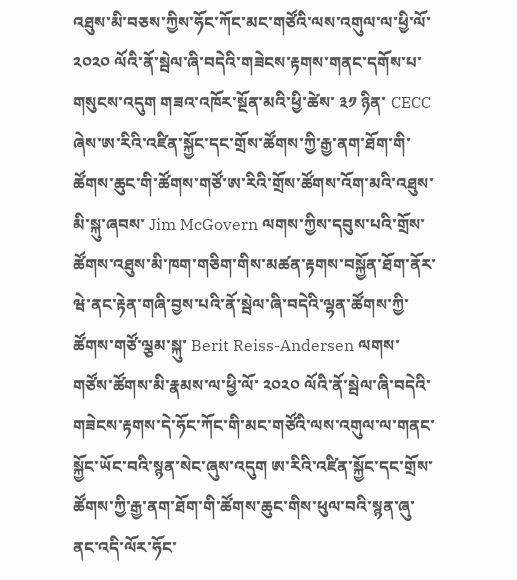འཐུས་མི་བཅས་ཀྱིས་ཧོང་ཀོང་མང་གཙོའི་ལས་འགུལ་ལ་ཕྱི་ལོ་ ༢༠༢༠ ལོའི་ནོ་སྦེལ་ཞི་བདེའི་གཟེངས་རྟགས་གནང་དགོས་པ་གསུངས་འདུག གཟའ་འཁོར་སྔོན་མའི་ཕྱི་ཚེས་ ༣༡ ཉིན་ CECC ཞེས་ཨ་རིའི་འཛིན་སྐྱོང་དང་གྲོས་ཚོགས་ཀྱི་རྒྱ་ནག་ཐོག་གི་ཚོགས་ཆུང་གི་ཚོགས་གཙོ་ཨ་རིའི་གྲོས་ཚོགས་འོག་མའི་འཐུས་མི་སྐུ་ཞབས་ Jim McGovern ལགས་ཀྱིས་དབུས་པའི་གྲོས་ཚོགས་འཐུས་མི་ཁག་གཅིག་གིས་མཚན་རྟགས་བསྐྱོན་ཐོག་ནོར་ཝེ་ནང་རྟེན་གཞི་བྱས་པའི་ནོ་སྦེལ་ཞི་བདེའི་ལྷན་ཚོགས་ཀྱི་ཚོགས་གཙོ་ལྕམ་སྐུ་ Berit Reiss-Andersen ལགས་གཙོས་ཚོགས་མི་རྣམས་ལ་ཕྱི་ལོ་ ༢༠༢༠ ལོའི་ནོ་སྦེལ་ཞི་བདེའི་གཟེངས་རྟགས་དེ་ཧོང་ཀོང་གི་མང་གཙོའི་ལས་འགུལ་ལ་གནང་སྐྱོང་ཡོང་བའི་སྙན་སེང་ཞུས་འདུག ཨ་རིའི་འཛིན་སྐྱོང་དང་གྲོས་ཚོགས་ཀྱི་རྒྱ་ནག་ཐོག་གི་ཚོགས་ཆུང་གིས་ཕུལ་བའི་སྙན་ཞུ་ནང་འདི་ལོར་ཧོང་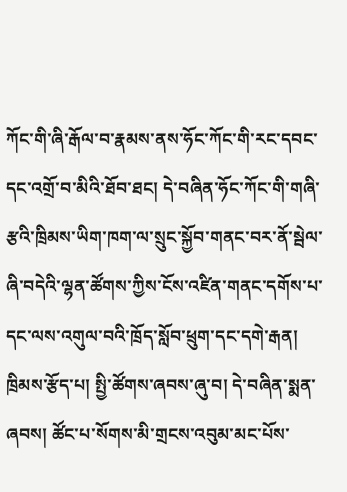ཀོང་གི་ཞི་རྒོལ་བ་རྣམས་ནས་ཧོང་ཀོང་གི་རང་དབང་དང་འགྲོ་བ་མིའི་ཐོབ་ཐང། དེ་བཞིན་ཧོང་ཀོང་གི་གཞི་རྩའི་ཁྲིམས་ཡིག་ཁག་ལ་སྲུང་སྐྱོབ་གནང་བར་ནོ་སྦེལ་ཞི་བདེའི་ལྷན་ཚོགས་ཀྱིས་ངོས་འཛིན་གནང་དགོས་པ་དང་ལས་འགུལ་བའི་ཁྲོད་སློབ་ཕྲུག་དང་དགེ་རྒན། ཁྲིམས་རྩོད་པ། སྤྱི་ཚོགས་ཞབས་ཞུ་བ། དེ་བཞིན་སྨན་ཞབས། ཚོང་པ་སོགས་མི་གྲངས་འབུམ་མང་པོས་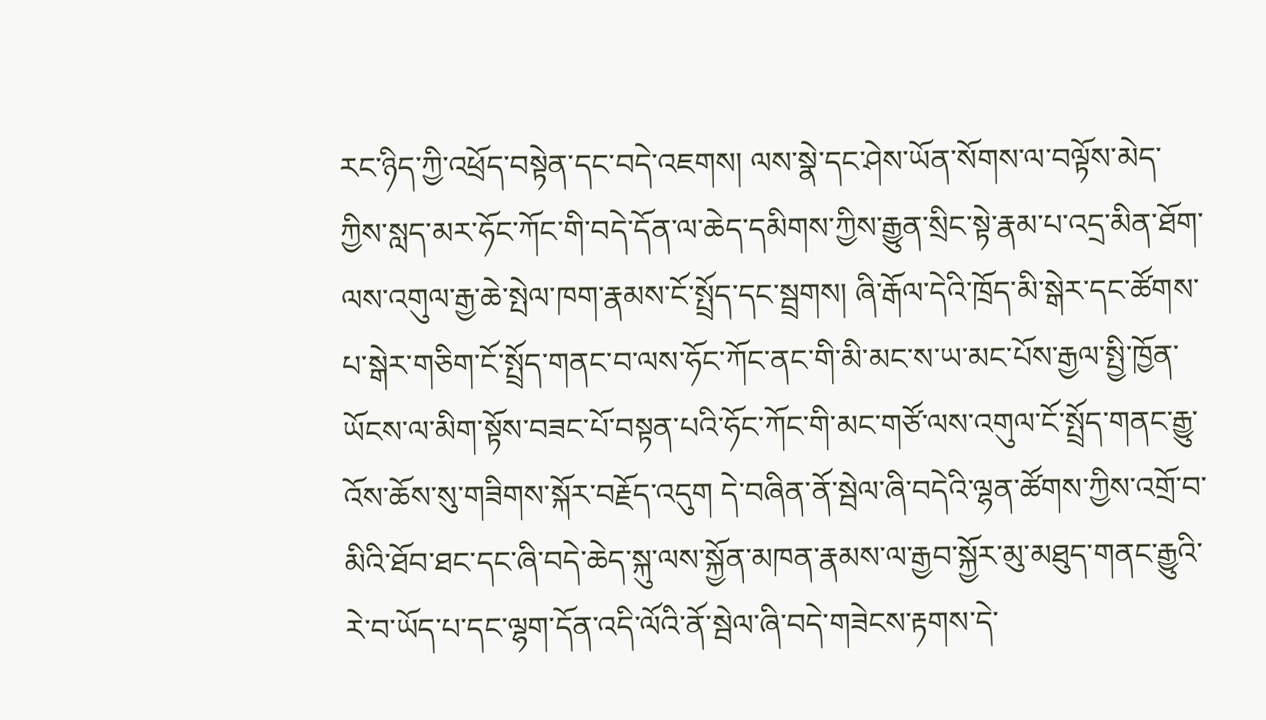རང་ཉིད་ཀྱི་འཕྲོད་བསྟེན་དང་བདེ་འཇགས། ལས་སྣེ་དང་ཤེས་ཡོན་སོགས་ལ་བལྟོས་མེད་ཀྱིས་སླད་མར་ཧོང་ཀོང་གི་བདེ་དོན་ལ་ཆེད་དམིགས་ཀྱིས་རྒྱུན་སྲིང་སྟེ་རྣམ་པ་འདྲ་མིན་ཐོག་ལས་འགུལ་རྒྱ་ཆེ་སྤེལ་ཁག་རྣམས་ངོ་སྤྲོད་དང་སྦྲགས། ཞི་རྒོལ་དེའི་ཁྲོད་མི་སྒེར་དང་ཚོགས་པ་སྒེར་གཅིག་ངོ་སྤྲོད་གནང་བ་ལས་ཧོང་ཀོང་ནང་གི་མི་མང་ས་ཡ་མང་པོས་རྒྱལ་སྤྱི་ཁྱོན་ཡོངས་ལ་མིག་སྟོས་བཟང་པོ་བསྟན་པའི་ཧོང་ཀོང་གི་མང་གཙོ་ལས་འགུལ་ངོ་སྤྲོད་གནང་རྒྱུ་འོས་ཆོས་སུ་གཟིགས་སྐོར་བརྗོད་འདུག དེ་བཞིན་ནོ་སྦེལ་ཞི་བདེའི་ལྷན་ཚོགས་ཀྱིས་འགྲོ་བ་མིའི་ཐོབ་ཐང་དང་ཞི་བདེ་ཆེད་སྐུ་ལས་སྐྱོན་མཁན་རྣམས་ལ་རྒྱབ་སྐྱོར་མུ་མཐུད་གནང་རྒྱུའི་རེ་བ་ཡོད་པ་དང་ལྷག་དོན་འདི་ལོའི་ནོ་སྦེལ་ཞི་བདེ་གཟེངས་རྟགས་དེ་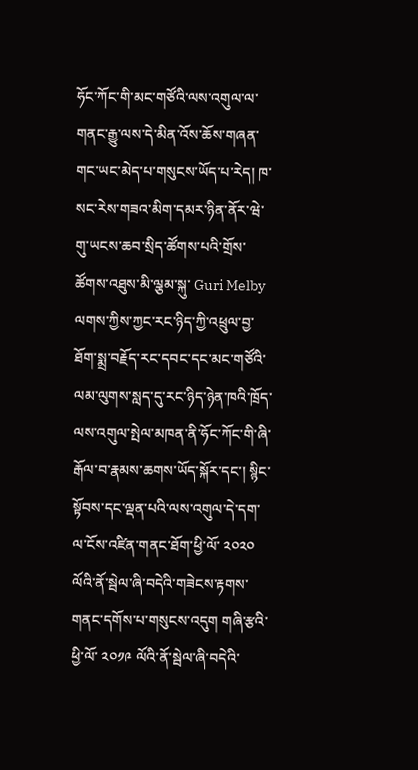ཧོང་ཀོང་གི་མང་གཙོའི་ལས་འགུལ་ལ་གནང་རྒྱུ་ལས་དེ་མིན་འོས་ཆོས་གཞན་གང་ཡང་མེད་པ་གསུངས་ཡོད་པ་རེད། ཁ་སང་རེས་གཟའ་མིག་དམར་ཉིན་ནོར་ཝེ་གུ་ཡངས་ཆབ་སྲིད་ཚོགས་པའི་གྲོས་ཚོགས་འཐུས་མི་ལྕམ་སྐུ་ Guri Melby ལགས་ཀྱིས་ཀྱང་རང་ཉིད་ཀྱི་འཕྲུལ་བྱ་ཐོག་སྨྲ་བརྗོད་རང་དབང་དང་མང་གཙོའི་ལམ་ལུགས་སླད་དུ་རང་ཉིད་ཉེན་ཁའི་ཁྲོད་ལས་འགུལ་སྤེལ་མཁན་ནི་ཧོང་ཀོང་གི་ཞི་རྒོལ་བ་རྣམས་ཆགས་ཡོད་སྐོར་དང་། སྙིང་སྟོབས་དང་ལྡན་པའི་ལས་འགུལ་དེ་དག་ལ་ངོས་འཛིན་གནང་ཐོག་ཕྱི་ལོ་ ༢༠༢༠ ལོའི་ནོ་སྦེལ་ཞི་བདེའི་གཟེངས་རྟགས་གནང་དགོས་པ་གསུངས་འདུག གཞི་རྩའི་ཕྱི་ལོ་ ༢༠༡༩ ལོའི་ནོ་སྦེལ་ཞི་བདེའི་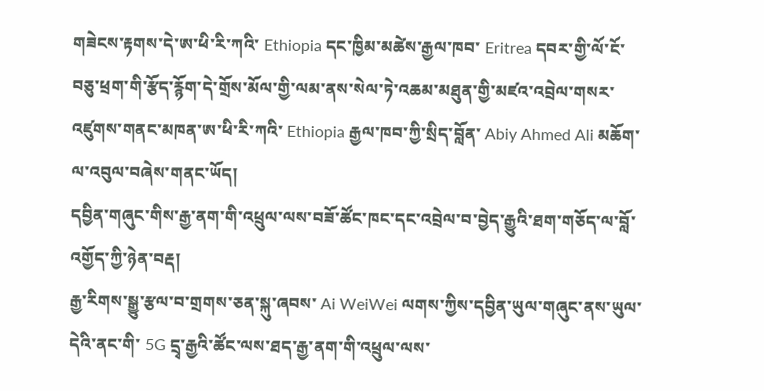གཟེངས་རྟགས་དེ་ཨ་ཕི་རི་ཀའི་ Ethiopia དང་ཁྱིམ་མཚེས་རྒྱལ་ཁབ་ Eritrea དབར་གྱི་ལོ་ངོ་བཅུ་ཕྲག་གི་རྩོད་རྙོག་དེ་གྲོས་མོལ་གྱི་ལམ་ནས་སེལ་ཏེ་འཆམ་མཐུན་གྱི་མཛའ་འབྲེལ་གསར་འཛུགས་གནང་མཁན་ཨ་ཕི་རི་ཀའི་ Ethiopia རྒྱལ་ཁབ་ཀྱི་སྲིད་བློན་ Abiy Ahmed Ali མཆོག་ལ་འབུལ་བཞེས་གནང་ཡོད།
དབྱིན་གཞུང་གིས་རྒྱ་ནག་གི་འཕྲུལ་ལས་བཟོ་ཚོང་ཁང་དང་འབྲེལ་བ་བྱེད་རྒྱུའི་ཐག་གཅོད་ལ་བློ་འགྱོད་ཀྱི་ཉེན་བརྡ།
རྒྱ་རིགས་སྒྱུ་རྩལ་བ་གྲགས་ཅན་སྐུ་ཞབས་ Ai WeiWei ལགས་ཀྱིས་དབྱིན་ཡུལ་གཞུང་ནས་ཡུལ་དེའི་ནང་གི་ 5G དྲྭ་རྒྱའི་ཚོང་ལས་ཐད་རྒྱ་ནག་གི་འཕྲུལ་ལས་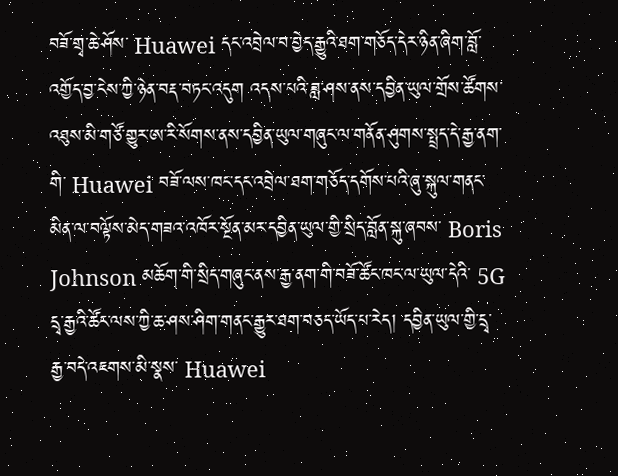བཟོ་གྲྭ་ཆེ་ཤོས་ Huawei དང་འབྲེལ་བ་བྱེད་རྒྱུའི་ཐག་གཅོད་དེར་ཉིན་ཞིག་བློ་འགྱོད་བྱ་ངེས་ཀྱི་ཉེན་བརྡ་བཏང་འདུག འདས་པའི་ཟླ་ཤས་ནས་དབྱིན་ཡུལ་གྲོས་ཚོགས་འཐུས་མི་གཙོ་གྱུར་ཨ་རི་སོགས་ནས་དབྱིན་ཡུལ་གཞུང་ལ་གནོན་ཤུགས་སྤྲད་དེ་རྒྱ་ནག་གི་ Huawei བཟོ་ལས་ཁང་དང་འབྲེལ་ཐག་གཅོད་དགོས་པའི་ཞུ་སྐུལ་གནང་མིན་ལ་བལྟོས་མེད་གཟའ་འཁོར་སྔོན་མར་དབྱིན་ཡུལ་གྱི་སྲིད་བློན་སྐུ་ཞབས་ Boris Johnson མཆོག་གི་སྲིད་གཞུང་ནས་རྒྱ་ནག་གི་བཟོ་ཚོང་ཁང་ལ་ཡུལ་དེའི་ 5G དྲྭ་རྒྱའི་ཚོང་ལས་ཀྱི་ཆ་ཤས་ཤིག་གནང་རྒྱུར་ཐག་བཅད་ཡོད་པ་རེད། དབྱིན་ཡུལ་གྱི་དྲྭ་རྒྱ་བདེ་འཇགས་མི་སྣས་ Huawei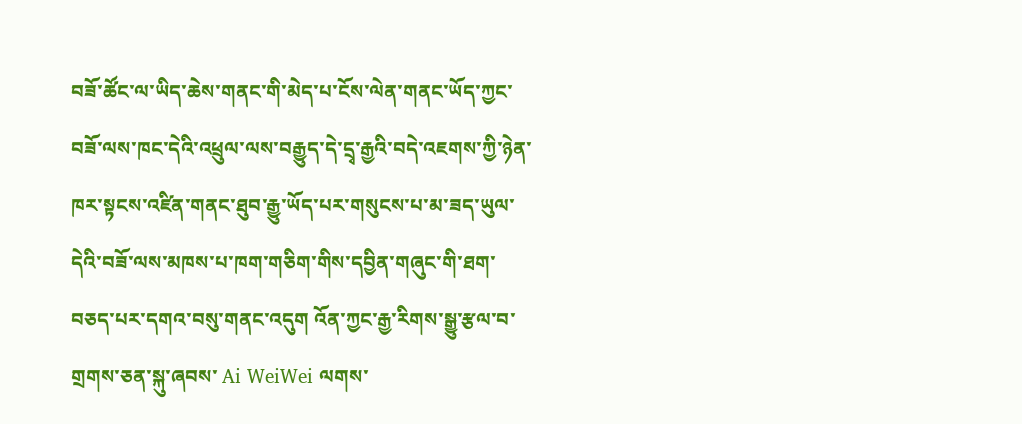བཟོ་ཚོང་ལ་ཡིད་ཆེས་གནང་གི་མེད་པ་ངོས་ལེན་གནང་ཡོད་ཀྱང་བཟོ་ལས་ཁང་དེའི་འཕྲུལ་ལས་བརྒྱུད་དེ་དྲྭ་རྒྱའི་བདེ་འཇགས་ཀྱི་ཉེན་ཁར་སྟངས་འཛིན་གནང་ཐུབ་རྒྱུ་ཡོད་པར་གསུངས་པ་མ་ཟད་ཡུལ་དེའི་བཟོ་ལས་མཁས་པ་ཁག་གཅིག་གིས་དབྱིན་གཞུང་གི་ཐག་བཅད་པར་དགའ་བསུ་གནང་འདུག འོན་ཀྱང་རྒྱ་རིགས་སྒྱུ་རྩལ་བ་གྲགས་ཅན་སྐུ་ཞབས་ Ai WeiWei ལགས་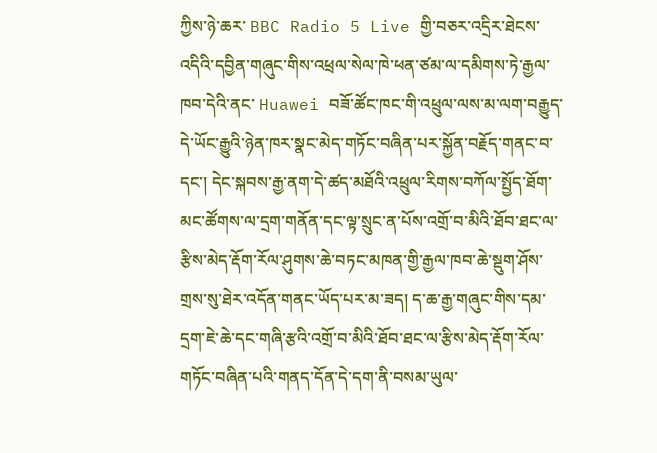ཀྱིས་ཉེ་ཆར་ BBC Radio 5 Live གྱི་བཅར་འདྲིར་ཐེངས་འདིའི་དབྱིན་གཞུང་གིས་འཕྲལ་སེལ་ཁེ་ཕན་ཙམ་ལ་དམིགས་ཏེ་རྒྱལ་ཁབ་དེའི་ནང་ Huawei བཟོ་ཚོང་ཁང་གི་འཕྲུལ་ལས་མ་ལག་བརྒྱུད་དེ་ཡོང་རྒྱུའི་ཉེན་ཁར་སྣང་མེད་གཏོང་བཞིན་པར་སྐྱོན་བརྗོད་གནང་བ་དང་། དེང་སྐབས་རྒྱ་ནག་དེ་ཚད་མཐོའི་འཕྲུལ་རིགས་བཀོལ་སྤྱོད་ཐོག་མང་ཚོགས་ལ་དྲག་གནོན་དང་ལྟ་སྲུང་ན་པོས་འགྲོ་བ་མིའི་ཐོབ་ཐང་ལ་རྩིས་མེད་རྡོག་རོལ་ཤུགས་ཆེ་བཏང་མཁན་གྱི་རྒྱལ་ཁབ་ཆེ་སྡུག་ཤོས་གྲས་སུ་ཐེར་འདོན་གནང་ཡོད་པར་མ་ཟད། ད་ཆ་རྒྱ་གཞུང་གིས་དམ་དྲག་ཇེ་ཆེ་དང་གཞི་རྩའི་འགྲོ་བ་མིའི་ཐོབ་ཐང་ལ་རྩིས་མེད་རྡོག་རོལ་གཏོང་བཞིན་པའི་གནད་དོན་དེ་དག་ནི་བསམ་ཡུལ་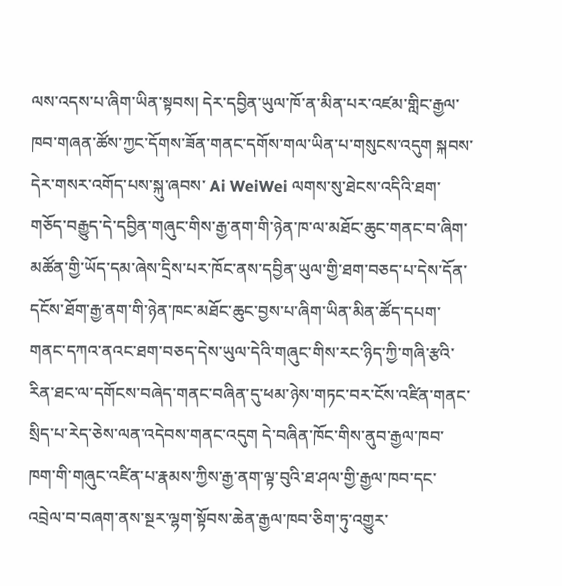ལས་འདས་པ་ཞིག་ཡིན་སྟབས། དེར་དབྱིན་ཡུལ་ཁོ་ན་མིན་པར་འཛམ་གླིང་རྒྱལ་ཁབ་གཞན་ཚོས་ཀྱང་དོགས་ཟོན་གནང་དགོས་གལ་ཡིན་པ་གསུངས་འདུག སྐབས་དེར་གསར་འགོད་པས་སྐུ་ཞབས་ Ai WeiWei ལགས་སུ་ཐེངས་འདིའི་ཐག་གཅོད་བརྒྱུད་དེ་དབྱིན་གཞུང་གིས་རྒྱ་ནག་གི་ཉེན་ཁ་ལ་མཐོང་ཆུང་གནང་བ་ཞིག་མཚོན་གྱི་ཡོད་དམ་ཞེས་དྲིས་པར་ཁོང་ནས་དབྱིན་ཡུལ་གྱི་ཐག་བཅད་པ་དེས་དོན་དངོས་ཐོག་རྒྱ་ནག་གི་ཉེན་ཁང་མཐོང་ཆུང་བྱས་པ་ཞིག་ཡིན་མིན་ཚོད་དཔག་གནང་དཀའ་ནའང་ཐག་བཅད་དེས་ཡུལ་དེའི་གཞུང་གིས་རང་ཉིད་ཀྱི་གཞི་རྩའི་རིན་ཐང་ལ་དགོངས་བཞེད་གནང་བཞིན་དུ་ཕམ་ཉེས་གཏང་བར་ངོས་འཛིན་གནང་སྲིད་པ་རེད་ཅེས་ལན་འདེབས་གནང་འདུག དེ་བཞིན་ཁོང་གིས་ནུབ་རྒྱལ་ཁབ་ཁག་གི་གཞུང་འཛིན་པ་རྣམས་ཀྱིས་རྒྱ་ནག་ལྟ་བུའི་ཐ་ཤལ་གྱི་རྒྱལ་ཁབ་དང་འབྲེལ་བ་བཞག་ནས་སྔར་ལྷག་སྟོབས་ཆེན་རྒྱལ་ཁབ་ཅིག་ཏུ་འགྱུར་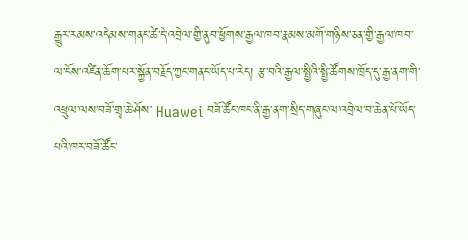རྒྱུར་རམས་འདེམས་གནང་ཚེ་དེ་འབྲེལ་གྱི་ནུབ་ཕྱོགས་རྒྱལ་ཁབ་རྣམས་མགོ་གཉིས་ཅན་གྱི་རྒྱལ་ཁབ་ལ་ངོས་འཛིན་ཆོག་པར་སྐྱོན་བརྗོད་ཀྱང་གནང་ཡོད་པ་རེད། རྩ་བའི་རྒྱལ་སྤྱིའི་སྤྱི་ཚོགས་ཁྲོད་དུ་རྒྱ་ནག་གི་འཕྲུལ་ལས་བཟོ་གྲྭ་ཆེ་ཤོས་ Huawei བཟོ་ཚོང་ཁང་ནི་རྒྱ་ནག་སྲིད་གཞུང་ལ་འབྲེལ་བ་ཆེན་པོ་ཡོད་པའི་ཁར་བཟོ་ཚོང་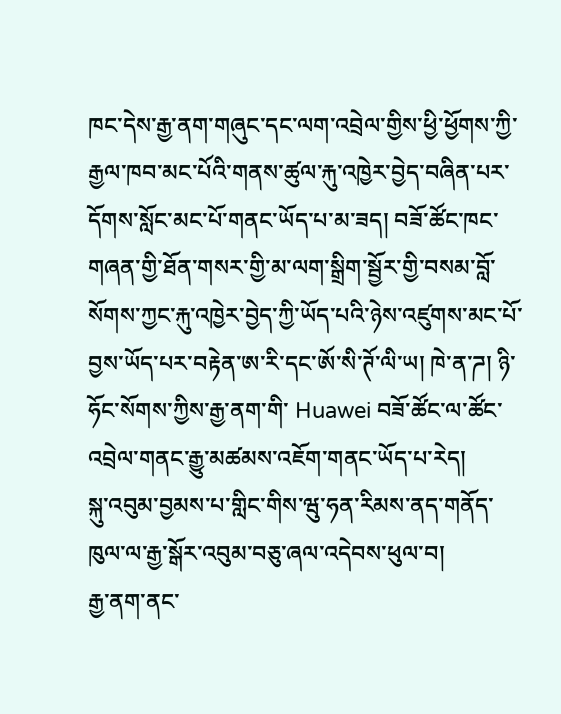ཁང་དེས་རྒྱ་ནག་གཞུང་དང་ལག་འབྲེལ་གྱིས་ཕྱི་ཕྱོགས་ཀྱི་རྒྱལ་ཁབ་མང་པོའི་གནས་ཚུལ་རྐུ་འཁྱེར་བྱེད་བཞིན་པར་དོགས་སློང་མང་པོ་གནང་ཡོད་པ་མ་ཟད། བཟོ་ཚོང་ཁང་གཞན་གྱི་ཐོན་གསར་གྱི་མ་ལག་སྒྲིག་སྦྱོར་གྱི་བསམ་བློ་སོགས་ཀྱང་རྐུ་འཁྱེར་བྱེད་ཀྱི་ཡོད་པའི་ཉེས་འཛུགས་མང་པོ་བྱས་ཡོད་པར་བརྟེན་ཨ་རི་དང་ཨོ་སི་ཊོ་ལི་ཡ། ཁེ་ན་ཌ། ཉི་ཧོང་སོགས་ཀྱིས་རྒྱ་ནག་གི་ Huawei བཟོ་ཚོང་ལ་ཚོང་འབྲེལ་གནང་རྒྱུ་མཚམས་འཇོག་གནང་ཡོད་པ་རེད།
སྐུ་འབུམ་བྱམས་པ་གླིང་གིས་ཝུ་ཧན་རིམས་ནད་གནོད་ཁུལ་ལ་རྒྱ་སྒོར་འབུམ་བཅུ་ཞལ་འདེབས་ཕུལ་བ།
རྒྱ་ནག་ནང་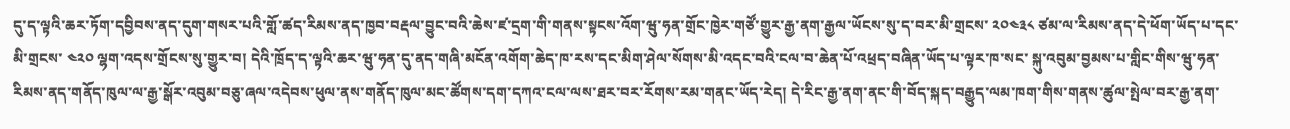དུ་ད་ལྟའི་ཆར་ཏོག་དབྱིབས་ནད་དུག་གསར་པའི་གློ་ཚད་རིམས་ནད་ཁྱབ་བརྡལ་བྱུང་བའི་ཆེས་ཛ་དྲག་གི་གནས་སྟངས་འོག་ཝུ་ཧན་གྲོང་ཁྱེར་གཙོ་གྱུར་རྒྱ་ནག་རྒྱལ་ཡོངས་སུ་ད་བར་མི་གྲངས་ ༢༠༤༣༨ ཙམ་ལ་རིམས་ནད་དེ་ཕོག་ཡོད་པ་དང་མི་གྲངས་ ༤༢༠ ལྷག་འདས་གྲོངས་སུ་གྱུར་བ། དེའི་ཁྲོད་ད་ལྟའི་ཆར་ཝུ་ཧན་དུ་ནད་གཞི་མངོན་འགོག་ཆེད་ཁ་རས་དང་མིག་ཤེལ་སོགས་མི་འདང་བའི་ངལ་བ་ཆེན་པོ་འཕྲད་བཞིན་ཡོད་པ་ལྟར་ཁ་སང་ སྐུ་འབུམ་བྱམས་པ་གླིང་གིས་ཝུ་ཧན་རིམས་ནད་གནོད་ཁུལ་ལ་རྒྱ་སྒོར་འབུམ་བཅུ་ཞལ་འདེབས་ཕུལ་ནས་གནོད་ཁུལ་མང་ཚོགས་དག་དཀའ་ངལ་ལས་ཐར་བར་རོགས་རམ་གནང་ཡོད་རེད། དེ་རིང་རྒྱ་ནག་ནང་གི་བོད་སྐད་བརྒྱུད་ལམ་ཁག་གིས་གནས་ཚུལ་སྤེལ་བར་རྒྱ་ནག་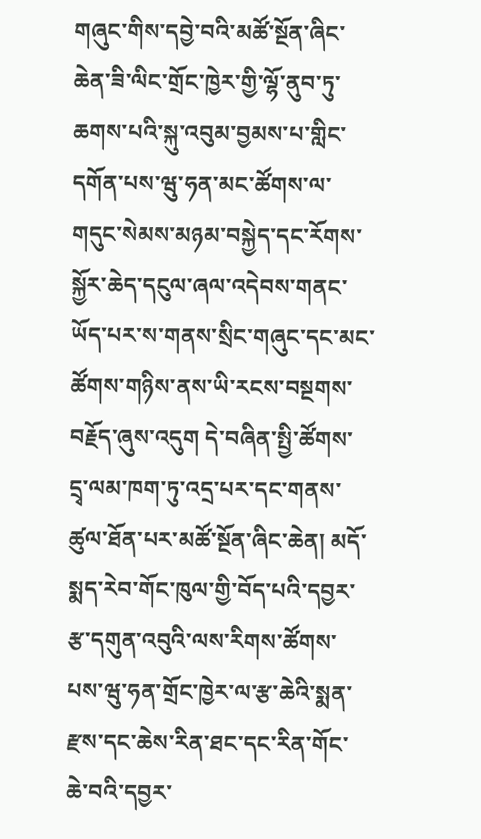གཞུང་གིས་དབྱེ་བའི་མཚོ་སྔོན་ཞིང་ཆེན་ཟི་ལིང་གྲོང་ཁྱེར་གྱི་ལྷོ་ནུབ་ཏུ་ཆགས་པའི་སྐུ་འབུམ་བྱམས་པ་གླིང་དགོན་པས་ཝུ་ཧན་མང་ཚོགས་ལ་གདུང་སེམས་མཉམ་བསྐྱེད་དང་རོགས་སྐྱོར་ཆེད་དངུལ་ཞལ་འདེབས་གནང་ཡོད་པར་ས་གནས་སྲིང་གཞུང་དང་མང་ཚོགས་གཉིས་ནས་ཡི་རངས་བསྔགས་བརྗོད་ཞུས་འདུག དེ་བཞིན་སྤྱི་ཚོགས་དྲྭ་ལམ་ཁག་ཏུ་འདྲ་པར་དང་གནས་ཚུལ་ཐོན་པར་མཚོ་སྔོན་ཞིང་ཆེན། མདོ་སྨད་རེབ་གོང་ཁུལ་གྱི་བོད་པའི་དབྱར་རྩ་དགུན་འབུའི་ལས་རིགས་ཚོགས་པས་ཝུ་ཧན་གྲོང་ཁྱེར་ལ་རྩ་ཆེའི་སྨན་རྫས་དང་ཆེས་རིན་ཐང་དང་རིན་གོང་ཆེ་བའི་དབྱར་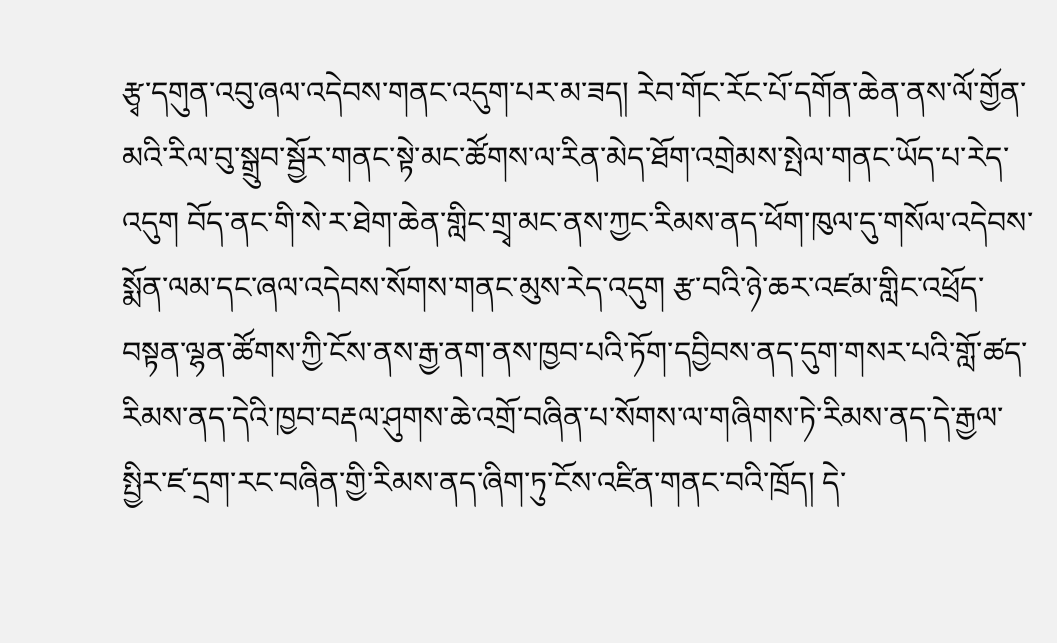རྩྭ་དགུན་འབུ་ཞལ་འདེབས་གནང་འདུག་པར་མ་ཟད། རེབ་གོང་རོང་པོ་དགོན་ཆེན་ནས་ལོ་གྱོན་མའི་རིལ་བུ་སྒྲུབ་སྦྱོར་གནང་སྟེ་མང་ཚོགས་ལ་རིན་མེད་ཐོག་འགྲེམས་སྤེལ་གནང་ཡོད་པ་རེད་འདུག བོད་ནང་གི་སེ་ར་ཐེག་ཆེན་གླིང་གྲྭ་མང་ནས་ཀྱང་རིམས་ནད་ཕོག་ཁུལ་དུ་གསོལ་འདེབས་སྨོན་ལམ་དང་ཞལ་འདེབས་སོགས་གནང་མུས་རེད་འདུག རྩ་བའི་ཉེ་ཆར་འཛམ་གླིང་འཕྲོད་བསྟན་ལྷན་ཚོགས་ཀྱི་ངོས་ནས་རྒྱ་ནག་ནས་ཁྱབ་པའི་ཏོག་དབྱིབས་ནད་དུག་གསར་པའི་གློ་ཚད་རིམས་ནད་དེའི་ཁྱབ་བརྡལ་ཤུགས་ཆེ་འགྲོ་བཞིན་པ་སོགས་ལ་གཞིགས་ཏེ་རིམས་ནད་དེ་རྒྱལ་སྤྱིར་ཛ་དྲག་རང་བཞིན་གྱི་རིམས་ནད་ཞིག་ཏུ་ངོས་འཛིན་གནང་བའི་ཁྲོད། དེ་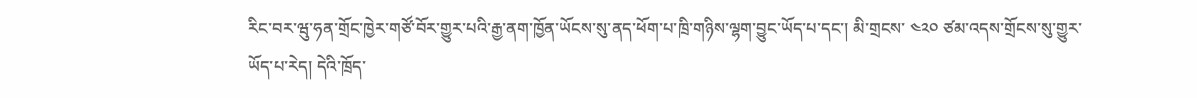རིང་བར་ཝུ་ཧན་གྲོང་ཁྱེར་གཙོ་བོར་གྱུར་པའི་རྒྱ་ནག་ཁྱོན་ཡོངས་སུ་ནད་ཕོག་པ་ཁྲི་གཉིས་ལྷག་བྱུང་ཡོད་པ་དང་། མི་གྲངས་ ༤༢༠ ཙམ་འདས་གྲོངས་སུ་གྱུར་ཡོད་པ་རེད། དེའི་ཁྲོད་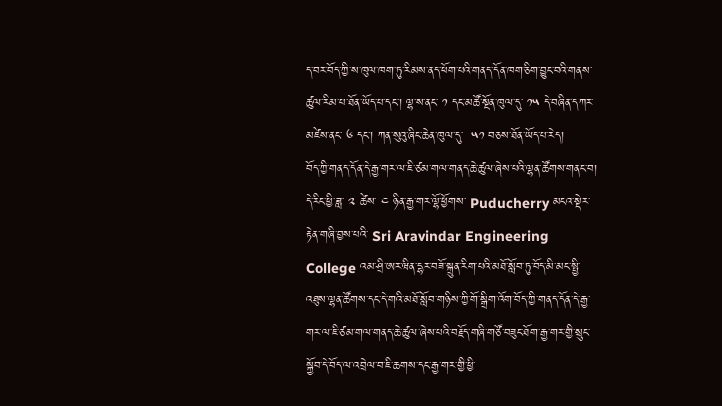ད་བར་བོད་ཀྱི་ས་ཁུལ་ཁག་ཏུ་རིམས་ནད་ཕོག་པའི་གནད་དོན་ཁག་ཅིག་བྱུང་བའི་གནས་ཚུལ་རིམ་པ་ཐོན་ཡོད་པ་དང་། ལྷ་ས་ནང་ ༡ དང་མཚོ་སྔོན་ཁུལ་དུ་ ༡༥ དེ་བཞིན་དཀར་མཛེས་ནང་ ༦ དང་། ཀན་སུའུ་ཞིང་ཆེན་ཁུལ་དུ་  ༥༡ བཅས་ཐོན་ཡོད་པ་རེད།
བོད་ཀྱི་གནད་དོན་དེ་རྒྱ་གར་ལ་ཇི་ཙམ་གལ་གནད་ཆེ་ཚུལ་ཞེས་པའི་ལྷན་ཚོགས་གནང་བ།
དེ་རིང་ཕྱི་ཟླ་ ༢ ཚེས་ ༤ ཉིན་རྒྱ་གར་ལྷོ་ཕྱོགས་ Puducherry མངའ་སྡེར་རྟེན་གཞི་བྱས་པའི་ Sri Aravindar Engineering College འམ་ཤྲི་ཨར་ཝིན་དྷར་བཟོ་སྐྲུན་རིག་པའི་མཐོ་སློབ་ཏུ་བོད་མི་མང་སྤྱི་འཐུས་ལྷན་ཚོགས་དང་དེ་གའི་མཐོ་སློབ་གཉིས་ཀྱི་གོ་སྒྲིག་འོག་བོད་ཀྱི་གནད་དོན་དེ་རྒྱ་གར་ལ་ཇི་ཙམ་གལ་གནད་ཆེ་ཚུལ་ཞེས་པའི་བརྗོད་གཞི་གཙོ་བཟུང་ཐོག་རྒྱ་གར་གྱི་སྲུང་སྐྱོབ་དེ་བོད་ལ་འབྲེལ་བ་ཇི་ཆགས་དང་རྒྱ་གར་གྱི་ཕྱི་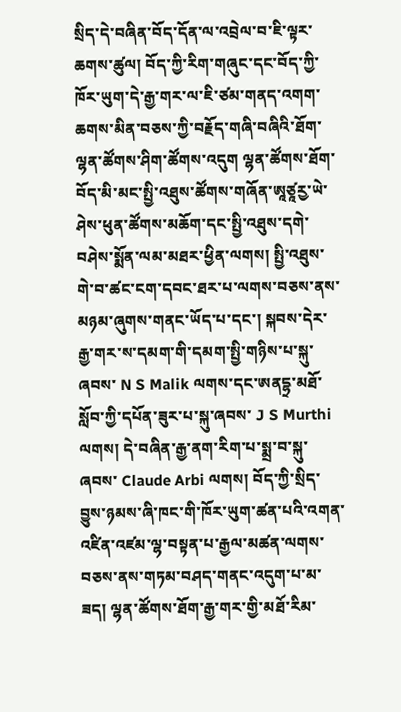སྲིད་དེ་བཞིན་བོད་དོན་ལ་འབྲེལ་བ་ཇི་ལྟར་ཆགས་ཚུལ། བོད་ཀྱི་རིག་གཞུང་དང་བོད་ཀྱི་ཁོར་ཡུག་དེ་རྒྱ་གར་ལ་ཇི་ཙམ་གནད་འགག་ཆགས་མིན་བཅས་ཀྱི་བརྗོད་གཞི་བཞིའི་ཐོག་ལྷན་ཚོགས་ཤིག་ཚོགས་འདུག ལྷན་ཚོགས་ཐོག་བོད་མི་མང་སྤྱི་འཐུས་ཚོགས་གཞོན་ཨཱཙཱརྱ་ཡེ་ཤེས་ཕུན་ཚོགས་མཆོག་དང་སྤྱི་འཐུས་དགེ་བཤེས་སྨོན་ལམ་མཐར་ཕྱིན་ལགས། སྤྱི་འཐུས་གེ་བ་ཚང་ངག་དབང་ཐར་པ་ལགས་བཅས་ནས་མཉམ་ཞུགས་གནང་ཡོད་པ་དང་། སྐབས་དེར་རྒྱ་གར་ས་དམག་གི་དམག་སྤྱི་གཉིས་པ་སྐུ་ཞབས་ N S Malik ལགས་དང་ཨནདྷྲ་མཐོ་སློབ་ཀྱི་དཔོན་ཟུར་པ་སྐུ་ཞབས་ J S Murthi ལགས། དེ་བཞིན་རྒྱ་ནག་རིག་པ་སྨྲ་བ་སྐུ་ཞབས་ Claude Arbi ལགས། བོད་ཀྱི་སྲིད་བྱུས་ཉམས་ཞི་ཁང་གི་ཁོར་ཡུག་ཚན་པའི་འགན་འཛིན་འཛམ་ལྷ་བསྟན་པ་རྒྱལ་མཚན་ལགས་བཅས་ནས་གཏམ་བཤད་གནང་འདུག་པ་མ་ཟད། ལྷན་ཚོགས་ཐོག་རྒྱ་གར་གྱི་མཐོ་རིམ་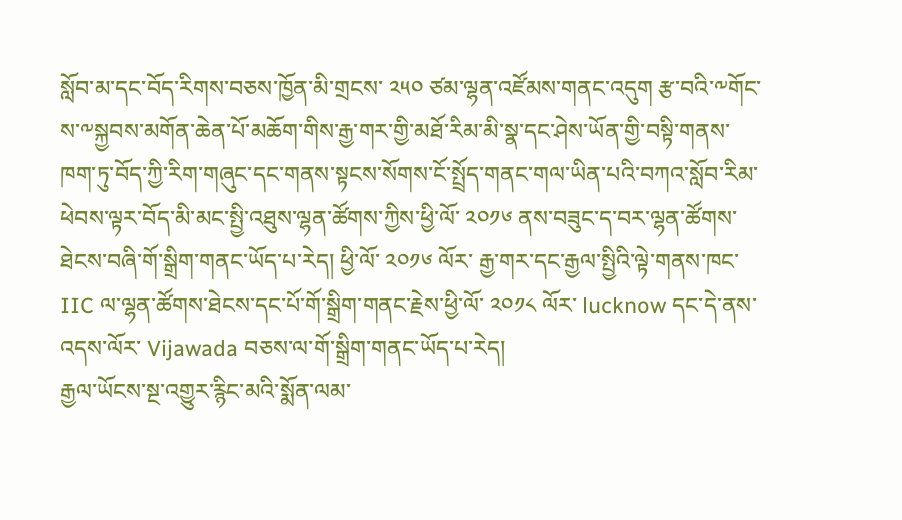སློབ་མ་དང་བོད་རིགས་བཅས་ཁྱོན་མི་གྲངས་ ༢༥༠ ཙམ་ལྷན་འཛོམས་གནང་འདུག རྩ་བའི་༸གོང་ས་༸སྐྱབས་མགོན་ཆེན་པོ་མཆོག་གིས་རྒྱ་གར་གྱི་མཐོ་རིམ་མི་སྣ་དང་ཤེས་ཡོན་གྱི་བསྟི་གནས་ཁག་ཏུ་བོད་ཀྱི་རིག་གཞུང་དང་གནས་སྟངས་སོགས་ངོ་སྤྲོད་གནང་གལ་ཡིན་པའི་བཀའ་སློབ་རིམ་ཕེབས་ལྟར་བོད་མི་མང་སྤྱི་འཐུས་ལྷན་ཚོགས་ཀྱིས་ཕྱི་ལོ་ ༢༠༡༦ ནས་བཟུང་ད་བར་ལྷན་ཚོགས་ཐེངས་བཞི་གོ་སྒྲིག་གནང་ཡོད་པ་རེད། ཕྱི་ལོ་ ༢༠༡༦ ལོར་ རྒྱ་གར་དང་རྒྱལ་སྤྱིའི་ལྟེ་གནས་ཁང་ IIC ལ་ལྷན་ཚོགས་ཐེངས་དང་པོ་གོ་སྒྲིག་གནང་རྗེས་ཕྱི་ལོ་ ༢༠༡༨ ལོར་ lucknow དང་དེ་ནས་འདས་ལོར་ Vijawada བཅས་ལ་གོ་སྒྲིག་གནང་ཡོད་པ་རེད།
རྒྱལ་ཡོངས་སྔ་འགྱུར་རྙིང་མའི་སྨོན་ལམ་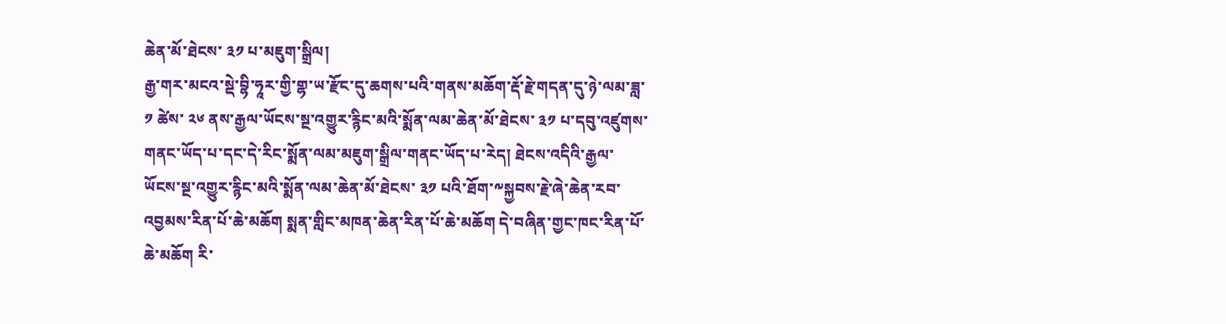ཆེན་མོ་ཐེངས་ ༣༡ པ་མཇུག་སྒྲིལ།
རྒྱ་གར་མངའ་སྡེ་བྷི་ཧཱར་གྱི་གྷ་ཡ་རྫོང་དུ་ཆགས་པའི་གནས་མཆོག་རྡོ་རྗེ་གདན་དུ་ཉེ་ལམ་ཟླ་ ༡ ཚེས་ ༢༦ ནས་རྒྱལ་ཡོངས་སྔ་འགྱུར་རྙིང་མའི་སྨོན་ལམ་ཆེན་མོ་ཐེངས་ ༣༡ པ་དབུ་འཛུགས་གནང་ཡོད་པ་དང་དེ་རིང་སྨོན་ལམ་མཇུག་སྒྲིལ་གནང་ཡོད་པ་རེད། ཐེངས་འདིའི་རྒྱལ་ཡོངས་སྔ་འགྱུར་རྙིང་མའི་སྨོན་ལམ་ཆེན་མོ་ཐེངས་ ༣༡ པའི་ཐོག་༸སྐྱབས་རྗེ་ཞེ་ཆེན་རབ་འབྱམས་རིན་པོ་ཆེ་མཆོག སྨན་གླིང་མཁན་ཆེན་རིན་པོ་ཆེ་མཆོག དེ་བཞིན་གྱང་ཁང་རིན་པོ་ཆེ་མཆོག རི་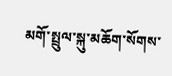མགོ་སྤྲུལ་སྐུ་མཆོག་སོགས་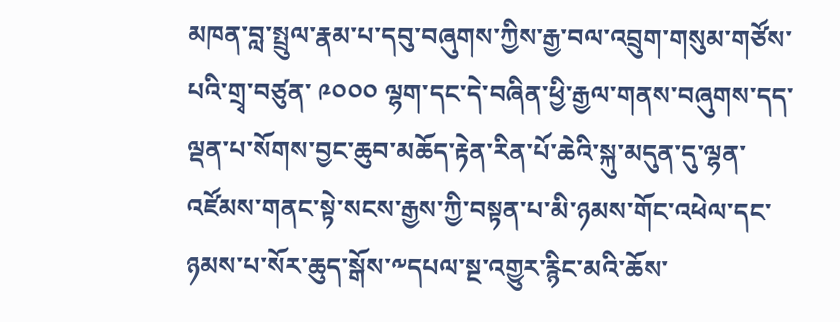མཁན་བླ་སྤྲུལ་རྣམ་པ་དབུ་བཞུགས་ཀྱིས་རྒྱ་བལ་འབྲུག་གསུམ་གཙོས་པའི་གྲྭ་བཙུན་ ༩༠༠༠ ལྷག་དང་དེ་བཞིན་ཕྱི་རྒྱལ་གནས་བཞུགས་དད་ལྡན་པ་སོགས་བྱང་ཆུབ་མཆོད་རྟེན་རིན་པོ་ཆེའི་སྐུ་མདུན་དུ་ལྷན་འཛོམས་གནང་སྟེ་སངས་རྒྱས་ཀྱི་བསྟན་པ་མི་ཉམས་གོང་འཕེལ་དང་ཉམས་པ་སོར་ཆུད་སྒོས་༸དཔལ་སྔ་འགྱུར་རྙིང་མའི་ཆོས་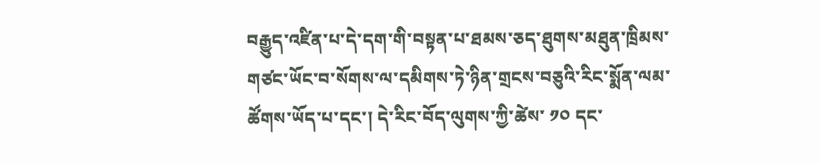བརྒྱུད་འཛིན་པ་དེ་དག་གི་བསྟན་པ་ཐམས་ཅད་ཐུགས་མཐུན་ཁྲིམས་གཙང་ཡོང་བ་སོགས་ལ་དམིགས་ཏེ་ཉིན་གྲངས་བཅུའི་རིང་སྨོན་ལམ་ཚོགས་ཡོད་པ་དང་། དེ་རིང་བོད་ལུགས་ཀྱི་ཚེས་ ༡༠ དང་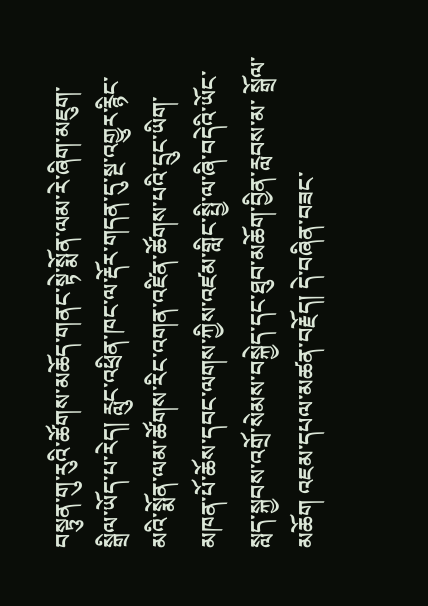བསྟུན་གུ་རུའི་ཚོགས་མཆོད་གནང་སྟེ་སྨོན་ལམ་རེ་ཞིག་མཇུག་སྒྲིལ་ཡོད་པ་རེད། རླུང་འཕྲིན་ཁང་ལ་རྡོར་གདན་དུ་སྔ་འགྱུར་རྙིང་མའི་སྨོན་ལམ་ཚོགས་རིང་འགན་འཛིན་ཚོགས་པའི་དྲུང་ཡིག་མཁན་པོ་ཆོས་དབང་ལགས་ཀྱིས་འཛམ་གླིང་སྤྱི་ལ་ཞི་བདེའི་ཡོང་སླད་སྐྱབས་འགྲོ་སེམས་བསྐྱེད་དང་ཐུབ་མཆོག་བྱིན་རླབས་མ་ སྒྲོལ་མཆོག འཇམ་དཔལ་མཚན་བརྗོད། དེ་བཞིན་བཟང་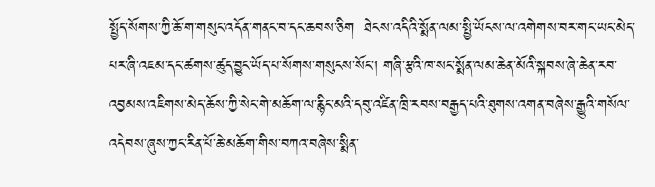སྤྱོད་སོགས་ཀྱི་ཆོ་ག་གསུང་འདོན་གནང་བ་དང་ཆབས་ཅིག  ཐེངས་འདིའི་སྨོན་ལམ་སྤྱི་ཡོངས་ལ་འགེགས་བར་གང་ཡང་མེད་པར་ཞི་འཇམ་དང་ཚགས་ཚུད་བྱུང་ཡོད་པ་སོགས་གསུངས་སོང་། གཞི་རྩའི་ཁ་སང་སྨོན་ལམ་ཆེན་མོའི་སྐབས་ཞེ་ཆེན་རབ་འབྱམས་འཇིགས་མེད་ཆོས་ཀྱི་སེང་གེ་མཆོག་ལ་རྙིང་མའི་དབུ་འཛིན་ཁྲི་རབས་བརྒྱད་པའི་ཐུགས་འགན་བཞེས་རྒྱུའི་གསོལ་འདེབས་ཞུས་ཀྱང་རིན་པོ་ཆེ་མཆོག་གིས་བཀའ་བཞེས་སྨིན་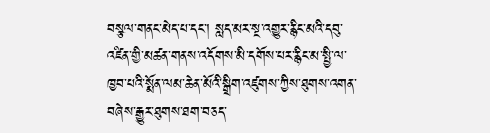བསྩལ་གནང་མེད་པ་དང་། སླད་མར་སྔ་འགྱུར་རྙིང་མའི་དབུ་འཛིན་གྱི་མཚན་གནས་འདོགས་མི་དགོས་པར་རྙིང་མ་སྤྱི་ལ་ཁྱབ་པའི་སྨོན་ལམ་ཆེན་མོའི་སྒྲིག་འཛུགས་ཀྱིས་ཐུགས་འགན་བཞེས་རྒྱུར་ཐུགས་ཐག་བཅད་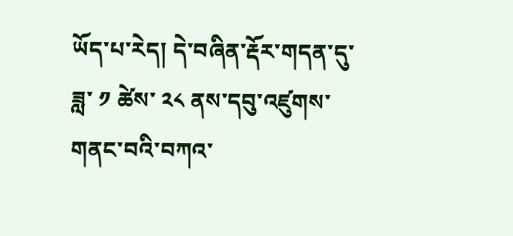ཡོད་པ་རེད། དེ་བཞིན་རྡོར་གདན་དུ་ཟླ་ ༡ ཚེས་ ༢༨ ནས་དབུ་འཛུགས་གནང་བའི་བཀའ་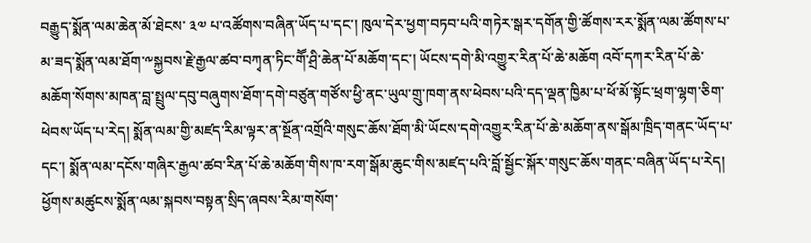བརྒྱུད་སྨོན་ལམ་ཆེན་མོ་ཐེངས་ ༣༧ པ་འཚོགས་བཞིན་ཡོད་པ་དང་། ཁུལ་དེར་ཕྱག་བཏབ་པའི་གཏེར་སྒར་དགོན་གྱི་ཚོགས་རར་སྨོན་ལམ་ཚོགས་པ་མ་ཟད་སྨོན་ལམ་ཐོག་༸སྐྱབས་རྗེ་རྒྱལ་ཚབ་བཀྭན་ཏིང་གཽ་ཤྲི་ཆེན་པོ་མཆོག་དང་། ཡོངས་དགེ་མི་འགྱུར་རིན་པོ་ཆེ་མཆོག འབོ་དཀར་རིན་པོ་ཆེ་མཆོག་སོགས་མཁན་བླ་སྤྲུལ་དབུ་བཞུགས་ཐོག་དགེ་བཙུན་གཙོས་ཕྱི་ནང་ཡུལ་གྲུ་ཁག་ནས་ཕེབས་པའི་དད་ལྡན་ཁྱིམ་པ་ཕོ་མོ་སྟོང་ཕྲག་ལྷག་ཅིག་ཕེབས་ཡོད་པ་རེད། སྨོན་ལམ་གྱི་མཛད་རིམ་ལྟར་ན་སྔོན་འགྲོའི་གསུང་ཆོས་ཐོག་མི་ཡོངས་དགེ་འགྱུར་རིན་པོ་ཆེ་མཆོག་ནས་སྒོམ་ཁྲིད་གནང་ཡོད་པ་དང་། སྨོན་ལམ་དངོས་གཞིར་རྒྱལ་ཚབ་རིན་པོ་ཆེ་མཆོག་གིས་ཁ་རག་སྒོམ་ཆུང་གིས་མཛད་པའི་བློ་སྦྱོང་སྐོར་གསུང་ཆོས་གནང་བཞིན་ཡོད་པ་རེད། ཕྱོགས་མཚུངས་སྨོན་ལམ་སྐབས་བསྟན་སྲིད་ཞབས་རིམ་གསོག་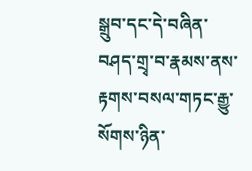སྒྲུབ་དང་དེ་བཞིན་བཤད་གྲྭ་བ་རྣམས་ནས་རྟགས་བསལ་གཏང་རྒྱུ་སོགས་ཉིན་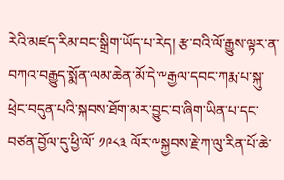རེའི་མཛད་རིམ་བང་སྒྲིག་ཡོད་པ་རེད། རྩ་བའི་ལོ་རྒྱུས་ལྟར་ན་བཀའ་བརྒྱུད་སྨོན་ལམ་ཆེན་མོ་དེ་༸རྒྱལ་དབང་ཀརྨ་པ་སྐུ་ཕྲེང་བདུན་པའི་སྐབས་ཐོག་མར་བྱུང་བ་ཞིག་ཡིན་པ་དང་བཙན་བྱོལ་དུ་ཕྱི་ལོ་ ༡༩༨༣ ལོར་༸སྐྱབས་རྗེ་ཀ་ལུ་རིན་པོ་ཆེ་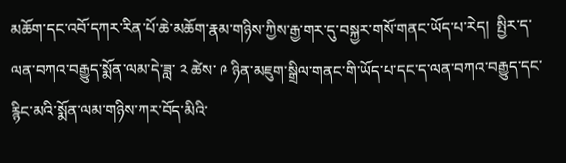མཆོག་དང་འབོ་དཀར་རིན་པོ་ཆེ་མཆོག་རྣམ་གཉིས་ཀྱིས་རྒྱ་གར་དུ་བསྐྱར་གསོ་གནང་ཡོད་པ་རེད།  སྤྱིར་ད་ལན་བཀའ་བརྒྱུད་སྨོན་ལམ་དེ་ཟླ་ ༢ ཚེས་ ༩ ཉིན་མཇུག་སྒྲིལ་གནང་གི་ཡོད་པ་དང་ད་ལན་བཀའ་བརྒྱུད་དང་རྙིང་མའི་སྨོན་ལམ་གཉིས་ཀར་བོད་མིའི་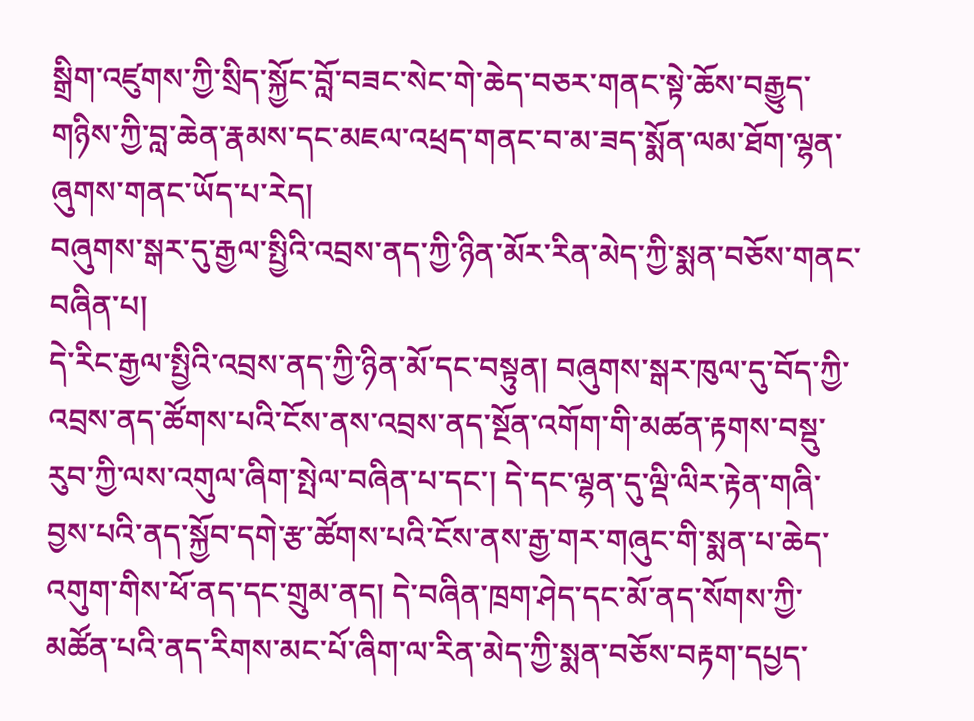སྒྲིག་འཛུགས་ཀྱི་སྲིད་སྐྱོང་བློ་བཟང་སེང་གེ་ཆེད་བཅར་གནང་སྟེ་ཆོས་བརྒྱུད་གཉིས་ཀྱི་བླ་ཆེན་རྣམས་དང་མཇལ་འཕྲད་གནང་བ་མ་ཟད་སྨོན་ལམ་ཐོག་ལྷན་ཞུགས་གནང་ཡོད་པ་རེད།
བཞུགས་སྒར་དུ་རྒྱལ་སྤྱིའི་འབྲས་ནད་ཀྱི་ཉིན་མོར་རིན་མེད་ཀྱི་སྨན་བཅོས་གནང་བཞིན་པ།
དེ་རིང་རྒྱལ་སྤྱིའི་འབྲས་ནད་ཀྱི་ཉིན་མོ་དང་བསྟུན། བཞུགས་སྒར་ཁུལ་དུ་བོད་ཀྱི་འབྲས་ནད་ཚོགས་པའི་ངོས་ནས་འབྲས་ནད་སྔོན་འགོག་གི་མཚན་རྟགས་བསྡུ་རུབ་ཀྱི་ལས་འགུལ་ཞིག་སྤེལ་བཞིན་པ་དང་། དེ་དང་ལྷན་དུ་ལྡི་ལིར་རྟེན་གཞི་བྱས་པའི་ནད་སྐྱོབ་དགེ་རྩ་ཚོགས་པའི་ངོས་ནས་རྒྱ་གར་གཞུང་གི་སྨན་པ་ཆེད་འགུག་གིས་ཕོ་ནད་དང་གྲུམ་ནད། དེ་བཞིན་ཁྲག་ཤེད་དང་མོ་ནད་སོགས་ཀྱི་མཚོན་པའི་ནད་རིགས་མང་པོ་ཞིག་ལ་རིན་མེད་ཀྱི་སྨན་བཅོས་བརྟག་དཔྱད་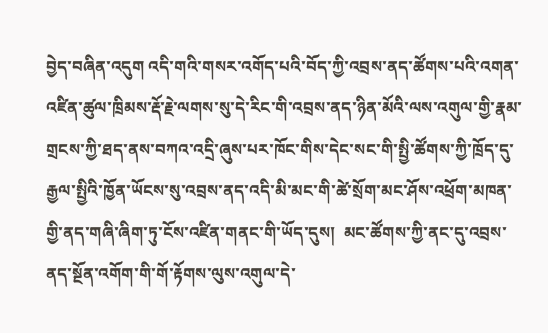བྱེད་བཞིན་འདུག འདི་གའི་གསར་འགོད་པའི་བོད་ཀྱི་འབྲས་ནད་ཚོགས་པའི་འགན་འཛིན་ཚུལ་ཁྲིམས་རྡོ་རྗེ་ལགས་སུ་དེ་རིང་གི་འབྲས་ནད་ཉིན་མོའི་ལས་འགུལ་གྱི་རྣམ་གྲངས་ཀྱི་ཐད་ནས་བཀའ་འདྲི་ཞུས་པར་ཁོང་གིས་དེང་སང་གི་སྤྱི་ཚོགས་ཀྱི་ཁྲོད་དུ་རྒྱལ་སྤྱིའི་ཁྱོན་ཡོངས་སུ་འབྲས་ནད་འདི་མི་མང་གི་ཚེ་སྲོག་མང་ཤོས་འཕྲོག་མཁན་གྱི་ནད་གཞི་ཞིག་ཏུ་ངོས་འཛིན་གནང་གི་ཡོད་དུས།  མང་ཚོགས་ཀྱི་ནང་དུ་འབྲས་ནད་སྔོན་འགོག་གི་གོ་རྟོགས་ལུས་འགུལ་དེ་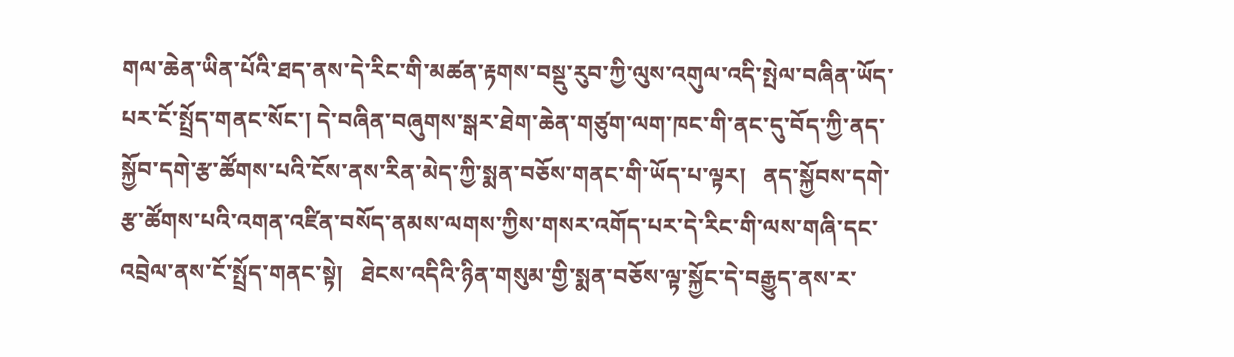གལ་ཆེན་ཡིན་པོའི་ཐད་ནས་དེ་རིང་གི་མཚན་རྟགས་བསྡུ་རུབ་ཀྱི་ལུས་འགུལ་འདི་སྤེལ་བཞིན་ཡོད་པར་ངོ་སྤྲོད་གནང་སོང་། དེ་བཞིན་བཞུགས་སྒར་ཐེག་ཆེན་གཙུག་ལག་ཁང་གི་ནང་དུ་བོད་ཀྱི་ནད་སྐྱོབ་དགེ་རྩ་ཚོགས་པའི་ངོས་ནས་རིན་མེད་ཀྱི་སྨན་བཅོས་གནང་གི་ཡོད་པ་ལྟར།   ནད་སྐྱོབས་དགེ་རྩ་ཚོགས་པའི་འགན་འཛིན་བསོད་ནམས་ལགས་ཀྱིས་གསར་འགོད་པར་དེ་རིང་གི་ལས་གཞི་དང་འབྲེལ་ནས་ངོ་སྤྲོད་གནང་སྟེ།   ཐེངས་འདིའི་ཉིན་གསུམ་གྱི་སྨན་བཅོས་ལྟ་སྐྱོང་དེ་བརྒྱུད་ནས་ར་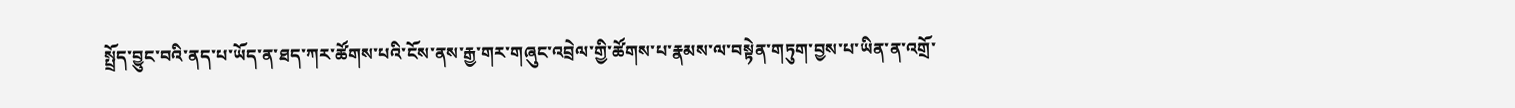སྤྲོད་བྱུང་བའི་ནད་པ་ཡོད་ན་ཐད་ཀར་ཚོགས་པའི་ངོས་ནས་རྒྱ་གར་གཞུང་འབྲེལ་གྱི་ཚོགས་པ་རྣམས་ལ་བསྟེན་གཏུག་བྱས་པ་ཡིན་ན་འགྲོ་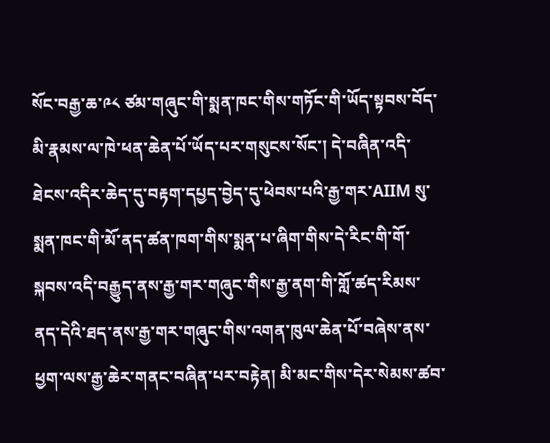སོང་བརྒྱ་ཆ་༩༨ ཙམ་གཞུང་གི་སྨན་ཁང་གིས་གཏོང་གི་ཡོད་སྟབས་བོད་མི་རྣམས་ལ་ཁེ་ཕན་ཆེན་པོ་ཡོད་པར་གསུངས་སོང་། དེ་བཞིན་འདི་ཐེངས་འདིར་ཆེད་དུ་བརྟག་དཔྱད་བྱེད་དུ་ཕེབས་པའི་རྒྱ་གར་AIIM སུ་སྨན་ཁང་གི་མོ་ནད་ཚན་ཁག་གིས་སྨན་པ་ཞིག་གིས་དེ་རིང་གི་གོ་སྐབས་འདི་བརྒྱུད་ནས་རྒྱ་གར་གཞུང་གིས་རྒྱ་ནག་གི་གློ་ཚད་རིམས་ནད་དེའི་ཐད་ནས་རྒྱ་གར་གཞུང་གིས་འགན་ཁུལ་ཆེན་པོ་བཞེས་ནས་ཕྱག་ལས་རྒྱ་ཆེར་གནང་བཞིན་པར་བརྟེན། མི་མང་གིས་དེར་སེམས་ཚབ་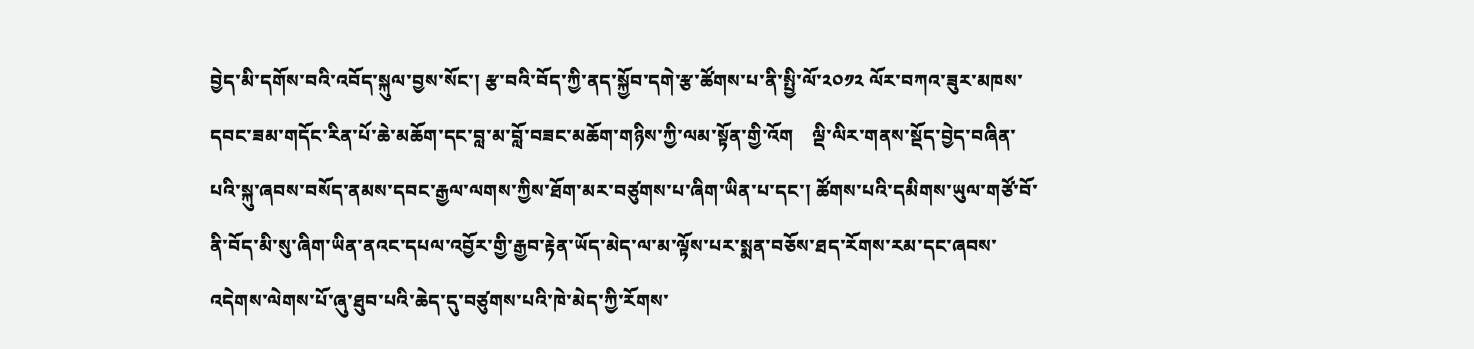བྱེད་མི་དགོས་བའི་འབོད་སྐུལ་བྱས་སོང་། རྩ་བའི་བོད་ཀྱི་ནད་སྐྱོབ་དགེ་རྩ་ཚོགས་པ་ནི་སྤྱི་ལོ་༢༠༡༢ ལོར་བཀའ་ཟུར་མཁས་དབང་ཟམ་གདོང་རིན་པོ་ཆེ་མཆོག་དང་བླ་མ་བློ་བཟང་མཆོག་གཉིས་ཀྱི་ལམ་སྟོན་གྱི་འོག    ལྡི་ལིར་གནས་སྡོད་བྱེད་བཞིན་པའི་སྐུ་ཞབས་བསོད་ནམས་དབང་རྒྱལ་ལགས་ཀྱིས་ཐོག་མར་བཙུགས་པ་ཞིག་ཡིན་པ་དང་། ཚོགས་པའི་དམིགས་ཡུལ་གཙོ་བོ་ནི་བོད་མི་སུ་ཞིག་ཡིན་ནའང་དཔལ་འབྱོར་གྱི་རྒྱབ་རྟེན་ཡོད་མེད་ལ་མ་ལྟོས་པར་སྨན་བཅོས་ཐད་རོགས་རམ་དང་ཞབས་འདེགས་ལེགས་པོ་ཞུ་ཐུབ་པའི་ཆེད་དུ་བཙུགས་པའི་ཁེ་མེད་ཀྱི་རོགས་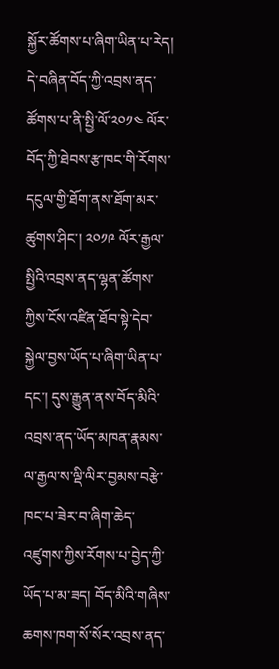སྐྱོར་ཚོགས་པ་ཞིག་ཡིན་པ་རེད། དེ་བཞིན་བོད་ཀྱི་འབྲས་ནད་ཚོགས་པ་ནི་སྤྱི་ལོ་༢༠༡༤ ལོར་བོད་ཀྱི་ཐེབས་རྩ་ཁང་གི་རོགས་དངུལ་གྱི་ཐོག་ནས་ཐོག་མར་ཚུགས་ཤིང་། ༢༠༡༩ ལོར་རྒྱལ་སྤྱིའི་འབྲས་ནད་ལྷན་ཚོགས་ཀྱིས་ངོས་འཛིན་ཐོབ་སྟེ་དེབ་སྐྱེལ་བྱས་ཡོད་པ་ཞིག་ཡིན་པ་དང་། དུས་རྒྱུན་ནས་བོད་མིའི་འབྲས་ནད་ཡོད་མཁན་རྣམས་ལ་རྒྱལ་ས་ལྡི་ལིར་བྱམས་བརྩེ་ཁང་པ་ཟེར་བ་ཞིག་ཆེད་འཛུགས་ཀྱིས་རོགས་པ་བྱེད་ཀྱི་ཡོད་པ་མ་ཟད། བོད་མིའི་གཞིས་ཆགས་ཁག་སོ་སོར་འབྲས་ནད་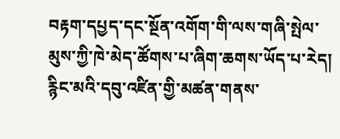བརྟག་དཔྱད་དང་སྔོན་འགོག་གི་ལས་གཞི་སྤེལ་མུས་ཀྱི་ཁེ་མེད་ཚོགས་པ་ཞིག་ཆགས་ཡོད་པ་རེད།
རྙིང་མའི་དབུ་འཛིན་གྱི་མཚན་གནས་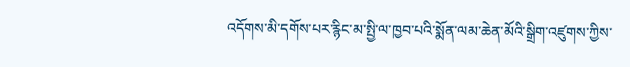འདོགས་མི་དགོས་པར་རྙིང་མ་སྤྱི་ལ་ཁྱབ་པའི་སྨོན་ལམ་ཆེན་མོའི་སྒྲིག་འཛུགས་ཀྱིས་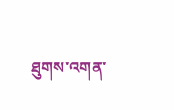ཐུགས་འགན་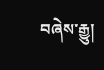བཞེས་རྒྱུ།